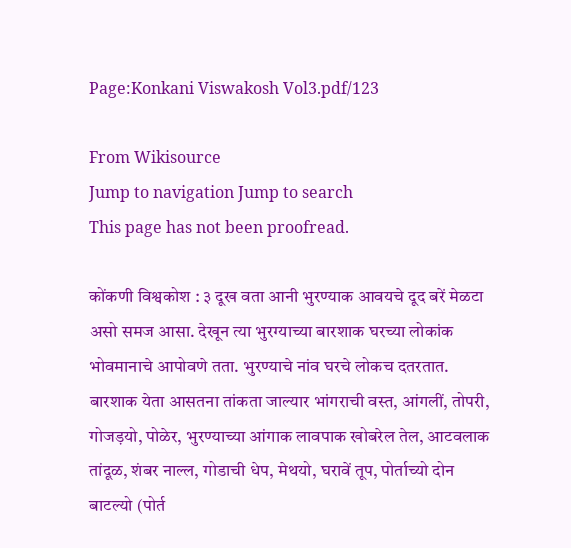Page:Konkani Viswakosh Vol3.pdf/123

From Wikisource
Jump to navigation Jump to search
This page has not been proofread.

कोंकणी विश्वकोश : ३ दूख वता आनी भुरण्याक आवयचे दूद बरें मेळटा असो समज आसा. देखून त्या भुरग्याच्या बारशाक घरच्या लोकांक भोवमानाचे आपोवणे तता. भुरण्याचे नांव घरचे लोकच दतरतात. बारशाक येता आसतना तांकता जाल्यार भांगराची वस्त, आंगलीं, तोपरी, गोजड़यो, पोळेर, भुरण्याच्या आंगाक लावपाक खोबरेल तेल, आटवलाक तांदूळ, शंबर नाल्ल, गोडाची धेप, मेथयो, घरावें तूप, पोर्ताच्यो दोन बाटल्यो (पोर्त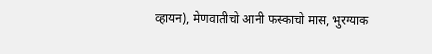व्हायन), मेणवातीचो आनी फस्काचो मास, भुरग्याक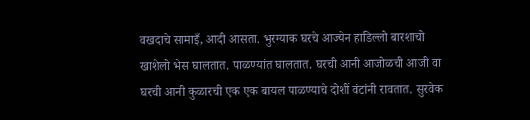वखदाचे सामाइँ, आदी आसता. भुरग्याक घरचे आज्येन हाडिल्लो बारशाचो खाशेलो भेस घालतात. पाळण्यांत घालतात. घरची आनी आजोळची आजी वा घरची आनी कुळारची एक एक बायल पाळण्याचे दोशीं वंटांनी रावतात. सुरवेक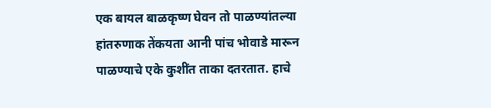एक बायल बाळकृष्ण घेवन तो पाळण्यांतल्या हांतरुणाक तेंकयता आनी पांच भोवाडे मारून पाळण्याचे एके कुशींत ताका दतरतात. हाचे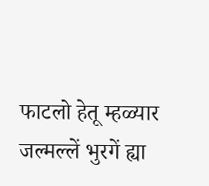फाटलो हेतू म्हळ्यार जल्मल्लें भुरगें ह्या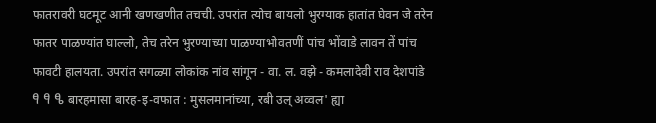फातरावरी घटमूट आनी खणखणीत तचची. उपरांत त्योच बायलो भुरग्याक हातांत घेवन जे तरेन फातर पाळण्यांत घाल्लो, तेच तरेन भुरण्याच्या पाळण्याभोवतणीं पांच भोंवाडे लावन तें पांच फावटी हालयता. उपरांत सगळ्या लोकांक नांव सांगून - वा. ल. वझे - कमलादेवी राव देशपांडे ፃ ፃ ፄ बारहमासा बारह-इ-वफात : मुसलमानांच्या, रबी उल् अव्वल' ह्या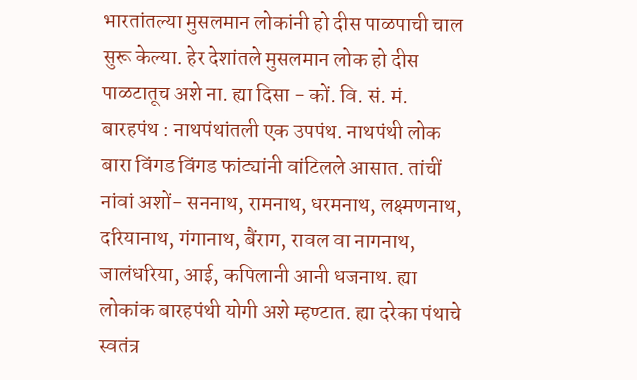भारतांतल्या मुसलमान लोकांनी हो दीस पाळपाची चाल सुरू केल्या. हेर देशांतले मुसलमान लोक हो दीस पाळटातूच अशे ना. ह्या दिसा - कों. वि. सं. मं. बारहपंथ : नाथपंथांतली एक उपपंथ. नाथपंथी लोक बारा विंगड विंगड फांट्यांनी वांटिलले आसात. तांचीं नांवां अशों- सननाथ, रामनाथ, धरमनाथ, लक्ष्मणनाथ, दरियानाथ, गंगानाथ, बैंराग, रावल वा नागनाथ, जालंधरिया, आई, कपिलानी आनी धजनाथ. ह्या लोकांक बारहपंथी योगी अशे म्हण्टात. ह्या दरेका पंथाचे स्वतंत्र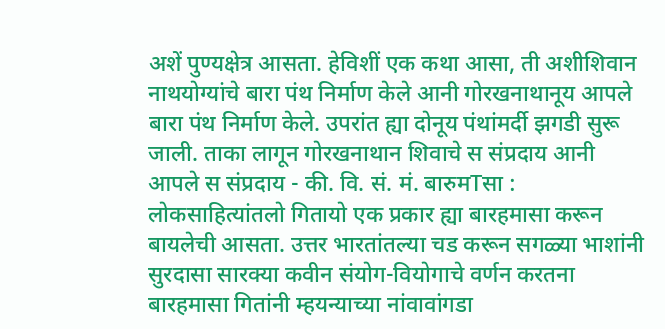अशें पुण्यक्षेत्र आसता. हेविशीं एक कथा आसा, ती अशीशिवान नाथयोग्यांचे बारा पंथ निर्माण केले आनी गोरखनाथानूय आपले बारा पंथ निर्माण केले. उपरांत ह्या दोनूय पंथांमर्दी झगडी सुरू जाली. ताका लागून गोरखनाथान शिवाचे स संप्रदाय आनी आपले स संप्रदाय - की. वि. सं. मं. बारुमTसा : लोकसाहित्यांतलो गितायो एक प्रकार ह्या बारहमासा करून बायलेची आसता. उत्तर भारतांतल्या चड करून सगळ्या भाशांनी सुरदासा सारक्या कवीन संयोग-वियोगाचे वर्णन करतना बारहमासा गितांनी म्हयन्याच्या नांवावांगडा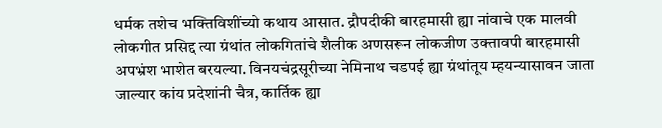धर्मक तशेच भक्तिविशींच्यो कथाय आसात. द्रौपदीकी बारहमासी ह्या नांवाचे एक मालवी लोकगीत प्रसिद्द त्या ग्रंथांत लोकगितांचे शैलीक अणसरून लोकजीण उक्तावपी बारहमासी अपभ्रंश भाशेत बरयल्या. विनयचंद्रसूरीच्या नेमिनाथ चडपई ह्या ग्रंथांतूय म्हयन्यासावन जाता जाल्यार कांय प्रदेशांनी चैत्र, कार्तिक ह्या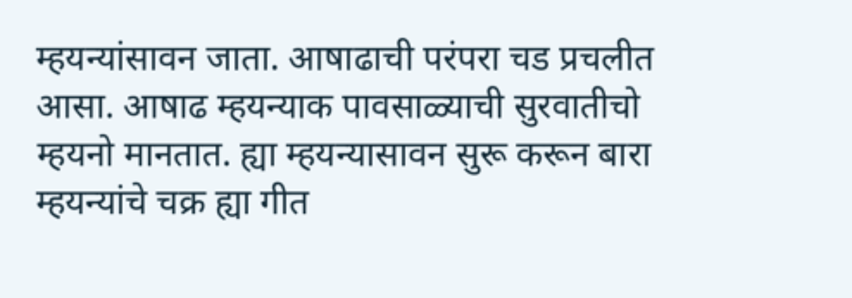म्हयन्यांसावन जाता. आषाढाची परंपरा चड प्रचलीत आसा. आषाढ म्हयन्याक पावसाळ्याची सुरवातीचो म्हयनो मानतात. ह्या म्हयन्यासावन सुरू करून बारा म्हयन्यांचे चक्र ह्या गीत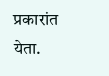प्रकारांत येता.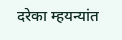दरेका म्हयन्यांत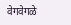वेगवेगळे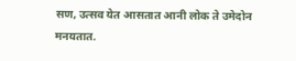सण, उत्सव येत आसतात आनी लोक ते उमेदोन मनयतात.